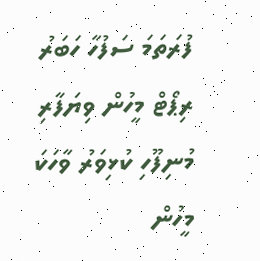ފުރަތަމަ ސަފުހާ ހަބަރު ރިޕޯޓް މީހުން ވިޔަފާރި މުނިފޫހި ކުޅިވަރު ވާހަކަ
މީހުން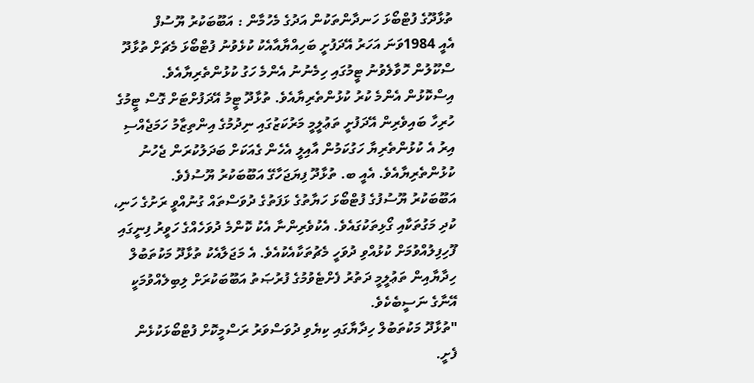ތުޅާދޫގެ ފުޓްބޯޅަ ހަނދާންތަކުން އަދުގެ މެހުމާން : އަބޫބަކުރު ޔޫސުފް
އެއީ 1984ވަނަ އަހަރު އޭދަފުށީ ބަހިއްޔާއާއެކު ކުޅެވުނު ފުޓްބޯޅަ މެޗަށް ތުޅާދޫ ސްކޫލުން ހޮވާލެވުނު ޓީމުގައި ހިމެނުނު އެންމެ ހަގު ކުޅުންތެރިޔާއެވެ. އިސްކޮޅުން އެންމެ ކުރު ކުޅުންތެރިޔާއެވެ. ތުޅާދޫ ޓީމު އޭދަފުށްޓަށް ގޮސް ޓީމުގެ ހުރިހާ ބައިވެރިން އޭދަފުށީ ތަޢުލީމީ މަރުކަޒުގައި ނިދުމުގެ އިންތިޒާމު ހަމަޖެއްސި އިރު އެ ކުޅުންތެރިޔާ ހަގުކަމުން އާއިލީ އެހެން ގެއަކަށް ބަދަލުކުރަން ޖެހުނު ކުޅުންތެރިޔާއެވެ. އެއީ ބ. ތުޅާދޫ ފިޔަޖަހާގޭ އަބޫބަކުރު ޔޫސުފެވެ.
އަބޫބަކުރު ޔޫސުފުގެ ފުޓްބޯޅަ ހަޔާތުގެ ޅަފަތުގެ ދުވަސްތައް ގުނުއްވީ ރަށުގެ ހަނި، ކުދި މަގުތަކާއި ގޯޅިތަކުގައެވެ. އެކުވެރިންނާ އެކު ކޮންމެ ދުވަހެއްގެ ހަވީރު ފިނީގައި ފޫހިފިލުއްވުމަށް ކުޅުއްވި ދުވަހީ މެޗުތަކާއެކުއެވެ. އެ މަޖަލާއެކު ތުޅާދޫ މަކުތަބުލް ހިދާޔާއިން ތަޢުލީމީ ދަތުރު ފެށްޓެވުމުގެ ފުރުޞަތު އަބޫބަކުރަށް ލިބިލެއްވުމަކީ އޭނާގެ ނަސީބެކެވެ.
"ތުޅާދޫ މަކުތަބުލް ހިދާޔާގައި ކިޔެވި ދުވަސްވަރު ރަސްމީކޮށް ފުޓްބޯޅަކުޅެން ފެށީ.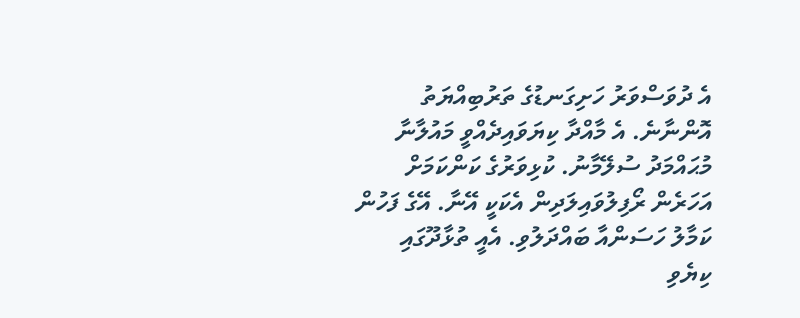އެ ދުވަސްވަރު ހަށިގަނޑުގެ ތަރުބިއްޔަތު އޮންނާނެ. އެ މާއްދާ ކިޔަވައިދެއްވީ މައުލާނާ މުޙައްމަދު ސުލޭމާނު. ކުޅިވަރުގެ ކަންކަމަށް އަހަރެން ރޯފިލުވައިލަދިން އެކަކީ އޭނާ. އޭގެ ފަހުން ކަމާލު ހަސަންއާ ބައްދަލުވި. އެއީ ތުޅާދޫގައި ކިޔެވި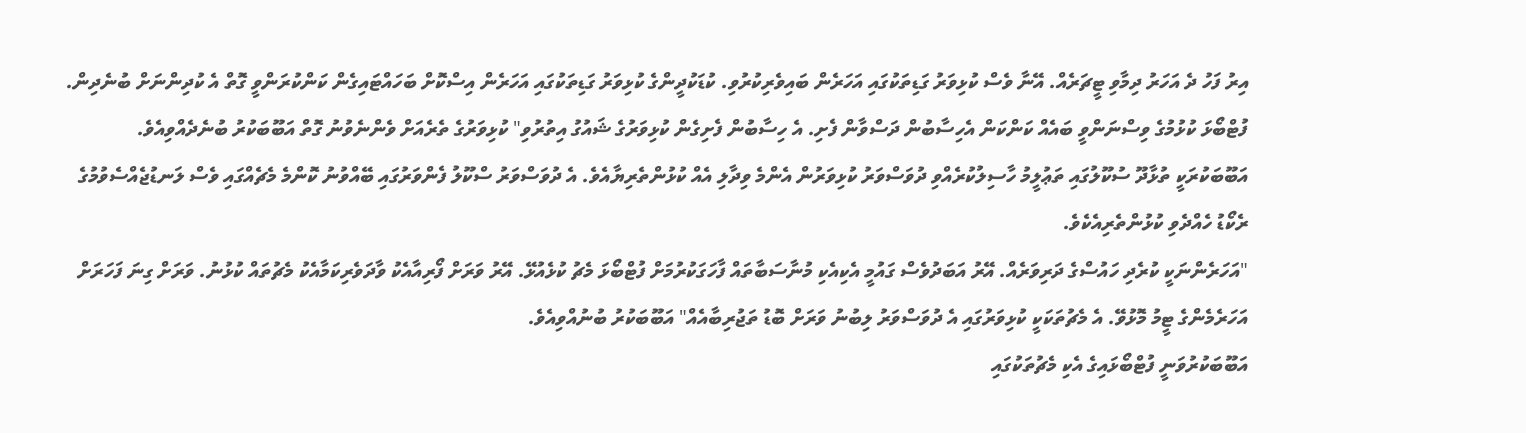އިރު ފަހު ދެ އަހަރު ދިމާވި ޓީޗަރެއް. އޭނާ ވެސް ކުޅިވަރު ގަޑިތަކުގައި އަހަރެން ބައިވެރިކުރުވި. ކުޑަކުދީންގެ ކުޅިވަރު ގަޑިތަކުގައި އަހަރެން އިސްކޮށް ބަހައްޓައިގެން ކަންކުރަންވީ ގޮތް އެ ކުދިންނަށް ބުނެދިން. ފުޓްބޯޅަ ކުޅުމުގެ ވިސްނަންވީ ބައެއް ކަންކަން އެހިސާބުން ދަސްވާން ފެށި. އެ ހިސާބުން ފެށިގެން ކުޅިވަރުގެ ޝައުގު އިތުރުވި" ކުޅިވަރުގެ ތެރެއަށް ވެންނެވުނު ގޮތް އަބޫބަކުރު ބުނެދެއްވިއެވެ.
އަބޫބަކުރަކީ ތުޅާދޫ ސުކޫލުގައި ތަޢުލީމު ހާސިލުކުރެއްވި ދުވަސްވަރު ކުޅިވަރުން އެންމެ ވިދާލި އެއް ކުޅުންތެރިޔާއެވެ. އެ ދުވަސްވަރު ސްކޫލު ފެންވަރުގައި ބޭއްވުނު ކޮންމެ މެޗެއްގައި ވެސް ލަނޑުޖެއްސެވުމުގެ ރެކޯޑު ހެއްދެވި ކުޅުންތެރިއެކެވެ.
"އަހަރެންނަކީ ކުރެދި ހައުސްގެ ދަރިވަރެއް. އޭރު އަބަދުވެސް ގައުމީ އެކިއެކި މުނާސަބާތައް ފާހަގަކުރުމަށް ފުޓްބޯޅަ މެޗު ކުޅެއުޅޭ. އޭރު ވަރަށް ފޯރިއާއެކު ވާދަވެރިކަމާއެކު މެޗުތައް ކުޅުނު. ވަރަށް ގިނަ ފަހަރަށް އަހަރެމެންގެ ޓީމު މޮޅުވޭ. އެ މެޗުތަކަކީ ކުޅިވަރުގައި އެ ދުވަސްވަރު ލިބުނު ވަރަށް ބޮޑު ތަޖުރިބާއެއް" އަބޫބަކުރު ބުނުއްވިއެވެ.
އަބޫބަކުރުވަނީ ފުޓްބޯޅައިގެ އެކި މެޗުތަކުގައި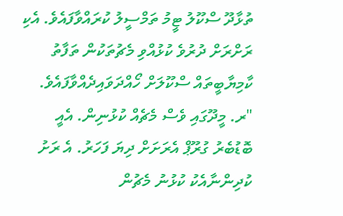ތުޅާދޫ ސްކޫލު ޓީމު ތަމްސީލު ކުރައްވާފައެވެ. އެކި ރަށްރަށް ދުރުވެ ކުޅުއްވި މެޗުތަކުން ތަފާތު ކާމިޔާބީތައް ސްކޫލަށް ހޯއްދަވައިދެއްވާފައެވެ.
"ރ. މީދޫގައި ވެސް މެޗެއް ކުޅުނިން. އެއީ ބޮޑުބެރު ގުރޫޕް އެރަށަށް ދިޔަ ފަހަރު. އެ ރަށު ކުދިންނާއެކު ކުޅުނު މެޗުން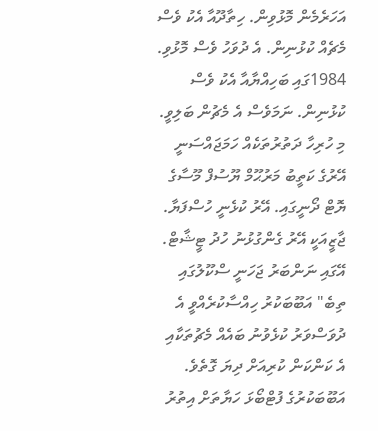އަހަރެމެން މޮޅުވިން. ހިތާދޫއާ އެކު ވެސް މެޗެއް ކުޅުނިން. އެ ދުވަހު ވެސް މޮޅުވި. 1984ގައި ބަހިއްޔާއާ އެކު ވެސް ކުޅުނިން. ނަމަވެސް އެ މެޗުން ބަލިވީ. މި ހުރިހާ ދަތުރުތަކެއް ހަމަޖައްސަނީ އޭރުގެ ކަތީބު މަރުޙޫމް ޔޫސުފް މޫސާގެ ޔޮޓް ދޯނީގައި. އޭރު ކުޅެނީ ހުސްފަޔާ. ޖާޒީއަކީ އޭރު ގެންގުޅުނު ހުދު ޓީޝާޓް. އޭގައި ނަންބަރު ޖަހަނީ ސްކޫލުގައި ތިބެ" އަބޫބަކުރު ހިއްސާކުރެއްވީ އެ ދުވަސްވަރު ކުޅެވުނު ބައެއް މެޗުތަކާއި އެ ކަންކަން ކުރިއަށް ދިޔަ ގޮތެވެ.
އަބޫބަކުރުގެ ފުޓްބޯޅަ ހަޔާތަށް އިތުރު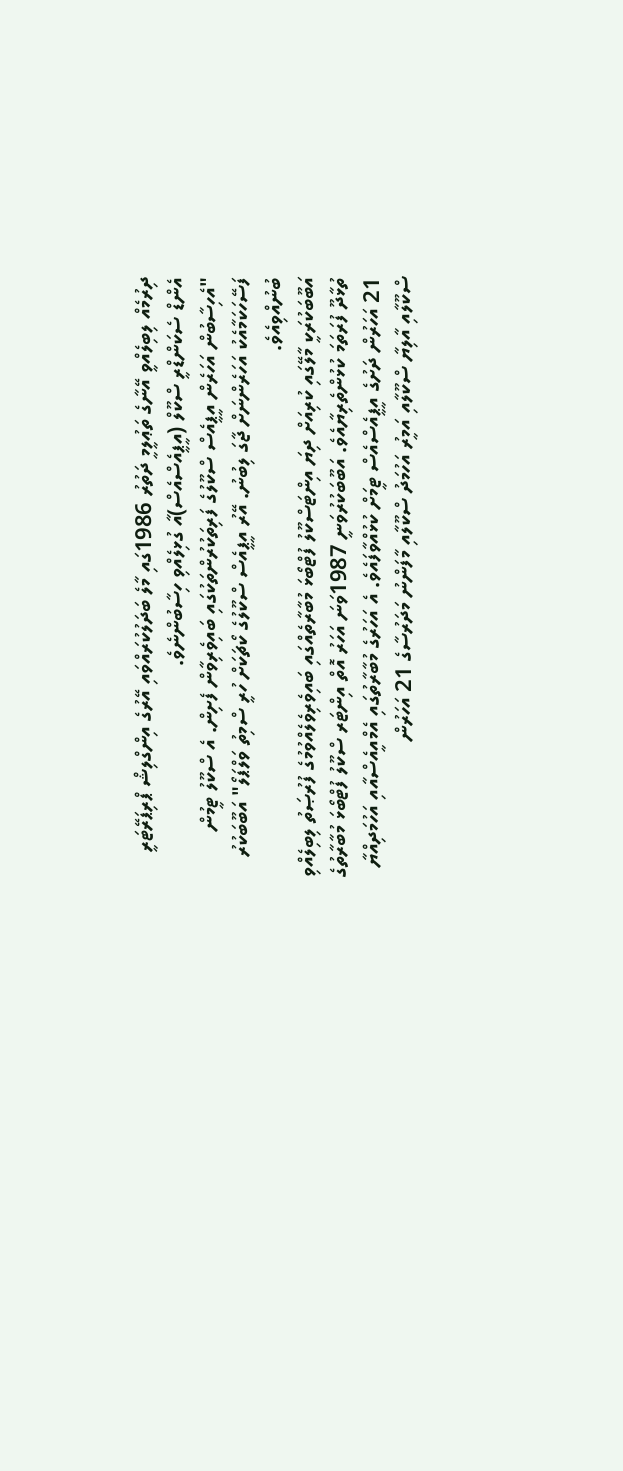ދިރުމެއް ލިބިލެއްވީ އޭނާގެ ތަޢުލީމީ ދަތުރު 1986ގައި މާލެ ބަދަލުކުރައްވައި އޭރުގެ އިންގްލިޝް ޕްރިޕަރޭޓަރީ އެންޑް ސެކަންޑްރީ ސްކޫލް (އީޕީއެސްއެސް)އާ ގުޅިލެއްވި ހިސާބުންނެވެ.
"އެހިސާބުން އަހަރެން އީޕީއެސް ސްކޫލުގެ ފަރިތަކުރުންތަކުގައި ބައިވެރިވާން ފެށިން. އެ ސްކޫލު ޓީމުން ފަސޭހަކަމާއެކު އަހަރެންނަށް ޖާގަ ލިބުނު. އޭރު އީޕީއެސް ސްކޫލުގެ ކޯޗަކަށް ހުރީ ސްމިތު ވަލްޕަލޯ" އަބޫބަކުރު ބުނުއްވިއެވެ.
އަބޫބަކުރަކީ މާލޭގައި ކުރިއަށް ދިޔަ އިންޓަސްކޫލު ފުޓްބޯޅަ މުބާރާތެއްގައި ބައިވެރިވެލެއްވުމުގެ ފުރުޞަތު ލިބިލެއްވި ތުޅާދޫ ފުރަތަމަ ކުޅުންތެރިޔާއެވެ. އަބޫބަކުރުވަނީ 1987ވަނަ އަހަރު އޮތް އިންޓަރ ސްކޫލު ފުޓްބޯޅަ މުބާރާތުގެ 21 އަހަރުން ދަށުގެ އީޕީއެސްއެސް ޓީމަށް ކުޅުއްވާފައެވެ. އެ އަހަރުގެ މުބާރާތުގައި އެމްއީއެސްއާއި އަހުމަދިއްޔާ ސްކޫލާއި އާލިޔާ ސްކޫލާއި އަމީރު އަހުމަދު ސްކޫލާއި މާފަންނު މަދަރުސާގެ 21 އަހަރުން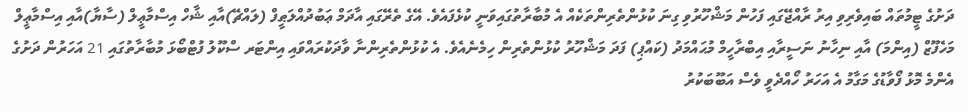ދަށުގެ ޓީމުތައް ބައިވެރިވި އިރު ރާއްޖޭގައި ފަހުން މަޝްހޫރުވި ގިނަ ކުޅުންތެރިންތަކެއް އެ މުބާރާތުގައިވަނީ ކުޅެފައެވެ. އޭގެ ތެރޭގައި އާދަމް ޢަބުދުއްލަޠީފް (ލައްޗޭ)އާއި ޝާހް އިސްމާޢީލް (ސާޔާ)އާއި އިސްމާޢީލް މަހެފޫޒް (އިންމަ) އާއި ނިހާނު ނަސީރާއި އިބްރާހީމް މުޙައްމަދު (ކައްޕި) ފަދަ މަޝްހޫރު ކުޅުންތެރިން ހިމެނެއެވެ. އެ ކުޅުންތެރިންނާ ވާދަކުރައްވައި އިންޓަރ ސްކޫލު ފުޓްބޯޅަ މުބާރާތުގައި 21 އަހަރުން ދަށުގެ އެންމެ މޮޅު ފޯވާޑުގެ މަގާމު އެ އަހަރު ހޯއްދެވީ ވެސް އަބޫބަކުރު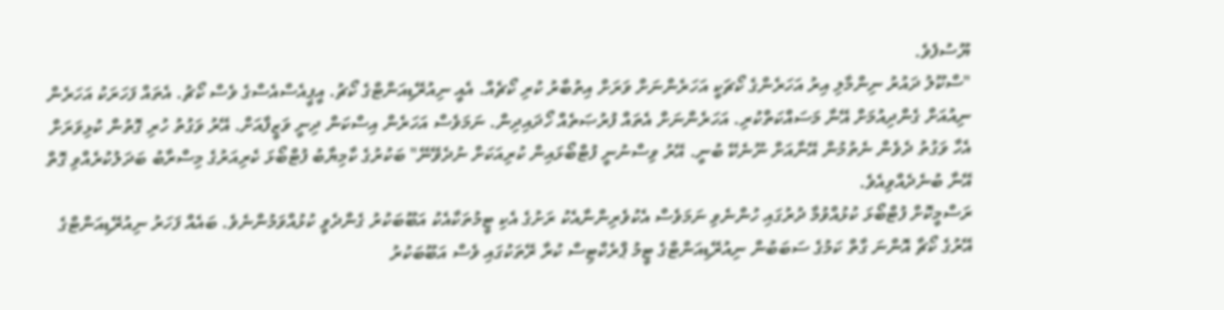ޔޫސުފެވެ.
"ސްކޫލު ދައުރު ނިންމާލި އިރު އަހަރެންގެ ކޯޗަކީ އަހަރެންނަށް ވަރަށް އިތުބާރު ކުރި ކޯޗެއް. އެއީ ނިއުރޭޑިއަންޓްގެ ކޯޗު. އީޕީއެސްއެސްގެ ވެސް ކޯޗު. އެތައް ފަހަރަކު އަހަރެން ނިއުއަށް ގެންދިއުމަށް އޭނާ މަސައްކަތްކުރި. އަހަރެންނަށް އެތައް ފުރުޞަތެއް ހޯދައިދިން. ނަމަވެސް އަހަރެން އިސްކަން ދިނީ ވަޒީފާއަށް. އޭރު ވަގުތު ހުރި ގޮތުން ކުޅިވަރަށް އެހާ ވަގުތު ދެވެން ނެތުމުން އޭނާއަށް ނޫނެކޭ ބުނީ. އޭރު ވިސްނުނީ ފުޓްބޯޅައިން ކުރިއަކަށް ނުދެވޭނޭ" ބަކުރުގެ ކާމިޔާބު ފުޓްބޯޅަ ކެރިއަރުގެ މިސްރާބު ބަދަލުކުރެއްވި ގޮތް އޭނާ ބުނެދެއްވިއެވެ.
ރަސްމީކޮށް ފުޓްބޯޅަ ކުޅުއްވުމާ ދުރުގައި ހުންނެވި ނަމަވެސް އެކުވެރިންނާއެކު ރަށުގެ އެކި ޓީމުތަކާއެކު އަބޫބަކުރު ގެންދެވީ ކުޅުއްވަމުންނެވެ. ބައެއް ފަހަރު ނިއުރޭޑިއަންޓްގެ އޭރުގެ ކޯޗާ އޮންނަ ގާތް ކަމުގެ ސަބަބުން ނިއުރޭޑިއަންޓްގެ ޓީމު ޕްރެކްޓިސް ކުރާ ރޭތަކުގައި ވެސް އަބޫބަކުރު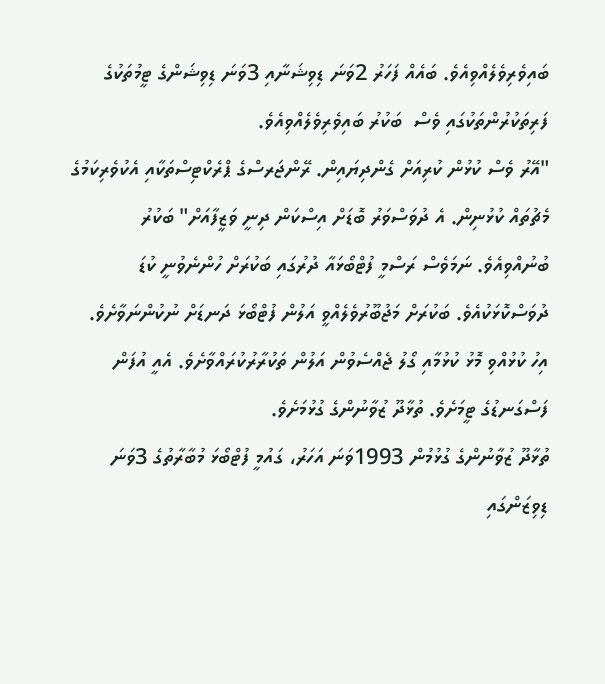ބައިވެރިވެލެއްވިއެވެ. ބައެއް ފަހަރު 2ވަނަ ޑިވިޝަނާއި 3ވަނަ ޑިވިޝަންގެ ޓީމުތަކުގެ ފަރިތަކުރުންތަކުގައި ވެސް  ބަކުރު ބައިވެރިވެލެއްވިއެވެ.
"އޭރު ވެސް ކުޅުން ކުރިއަށް ގެންދިޔައިން. ރޭންޖަރސްގެ ޕްރެކްޓިސްތަކާއި އެކުވެރިކަމުގެ މެޗުތައް ކުޅުނިން. އެ ދުވަސްވަރު ބޮޑަށް އިސްކަން ދިނީ ވަޒީފާއަށް" ބަކުރު ބުނުއްވިއެވެ. ނަމަވެސް ރަސްމީ ފުޓްބޯޅައާ ދުރުގައި ބަކުރަށް ހުންނެވުނީ ކުޑަ ދުވަސްކޮޅަކުއެވެ. ބަކުރަށް މަޖުބޫރުވެލެއްވީ އަލުން ފުޓްބޯޅަ ދަނޑަށް ނުކުންނަވާށެވެ. އިހު ކުޅުއްވި މޮޅު ކުޅުމާއި ގޯލު ޖެއްސެވުން އަލުން ތަކުރާރުކުރައްވާށެވެ. އެއީ އުފަން ފަސްގަނޑުގެ ޓީމަށެވެ. ތުޅާދޫ ޒުވާނުންގެ ގުޅުމަށެވެ.
ތުޅާދޫ ޒުވާނުންގެ ގުޅުމުން 1993ވަނަ އަހަރު، ގައުމީ ފުޓްބޯޅަ މުބާރާތުގެ 3ވަނަ ޑިވިޒަންގައި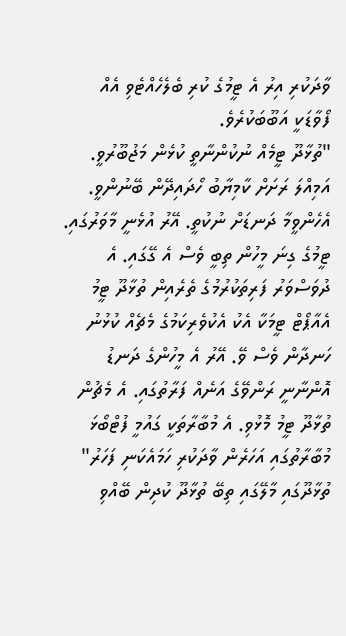ވާދަކުރި އިރު އެ ޓީމުގެ ކުރި ބެލެހެއްޓެވި އެއް ފޯވާޑަކީ އަބޫބަކުރެވެ.
"ތުޅާދޫ ޓީމެއް ނުކުންނާތީ ކުޅެން މަޖުބޫރުވީ. އަމިއްލަ ރަށަށް ކާމިޔާބު ހޯދައިދޭން ބޭނުންވީ. އެހެންވީމާ ދަނޑަށް ނުކުތީ. އޭރު އުޅެނީ މާވަރުގައި. ޓީމުގެ ގިނަ މީހުން ތިބީ ވެސް އެ ގޭގައި. އެ ދުވަސްވަރު ފަރިތަކުރުމުގެ ތެރެއިން ތުޅާދޫ ޓީމު އެއާޕޯޓް ޓީމަކާ އެކު އެކުވެރިކަމުގެ މެޗެއް ކުޅުނު ހަނދާން ވެސް ވޭ. އޭރު އެ މީހުންގެ ދަނޑު އޮންނާނީ ރަންވޭގެ އަނެއް ފަރާތުގައި. އެ މެޗުން ތުޅާދޫ ޓީމު މޮޅުވި. އެ މުބާރާތަކީ ގައުމީ ފުޓްބޯޅަ މުބާރާތުގައި އަހަރެން ވާދަކުރި ހަމައެކަނި ފަހަރު" ތުޅާދޫގައި މާލޭގައި ތިބޭ ތުޅާދޫ ކުދިން ބޭއްވި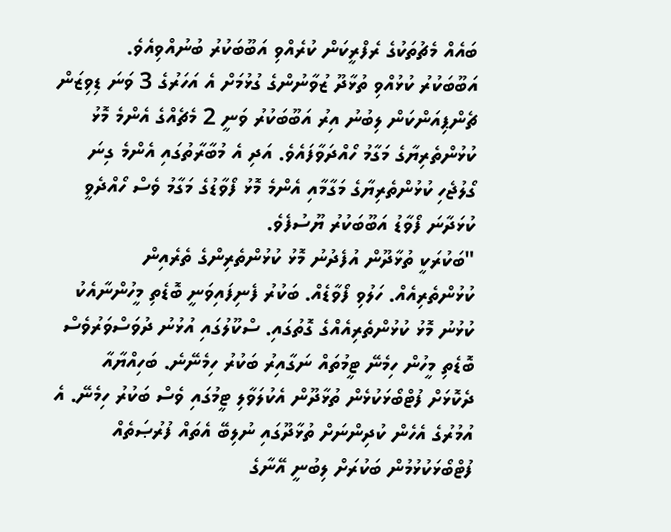ބައެއް މެޗުތަކުގެ ރެފްރީކަން ކުރެއްވި އަބޫބަކުރު ބުނުއްވިއެވެ.
އަބޫބަކުރު ކުޅުއްވި ތުޅާދޫ ޒުވާނުންގެ ގުޅުމަށް އެ އަހަރުގެ 3 ވަނަ ޑިވިޒަން ޗެންޕިއަންކަން ލިބުނު އިރު އަބޫބަކުރު ވަނީ 2 މެޗެއްގެ އެންމެ މޮޅު ކުޅުންތެރިޔާގެ މަގާމު ހޯއްދަވާފައެވެ. އަދި އެ މުބާރާތުގައި އެންމެ ގިނަ ގޯލުޖެހި ކުޅުންތެރިޔާގެ މަގާމާއި އެންމެ މޮޅު ފޯވާޑުގެ މަގާމު ވެސް ހޯއްދެވީ ކުޅަދާނަ ފޯވާޑު އަބޫބަކުރު ޔޫސުފެވެ.
"ބަކުރަކީ ތުޅާދޫން އުފެދުނު މޮޅު ކުޅުންތެރިންގެ ތެރެއިން ކުޅުންތެރިއެއް. ހަލުވި ފޯވާޑެއް. ބަކުރު ފެނިފައިވަނީ ބޮޑެތި މީހުންނާއެކު ކުޅުނު މޮޅު ކުޅުންތެރިއެއްގެ ގޮތުގައި. ސްކޫލުގައި އުޅުނު ދުވަސްވަރުވެސް ބޮޑެތި މީހުން ހިމެނޭ ޓީމުތައް ނަގާއިރު ބަކުރު ހިމެނޭނެ. ބަހިއްޔާއާ ދެކޮޅަށް ފުޓްބޯޅަކުޅެން ތުޅާދޫން އެކުލަވާލި ޓީމުގައި ވެސް ބަކުރު ހިމެނޭ. އެ އުމުރުގެ އެހެން ކުދިންނަށް ތުޅާދޫގައި ނުލިބޭ އެތައް ފުރުޞަތެއް ފުޓްބޯޅަކުޅުމުން ބަކުރަށް ލިބުނީ އޭނާގެ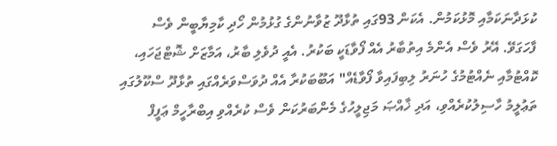ކުޅަދާނަކަމާއި މޮޅުކަމުން. އެކަން 93ގައި ތުޅާދޫ ޒުވާނުންގެ ގުޅުމުން ހޯދި ކާމިޔާބީން ވެސް ފާހަގަވޭ. އޭރު ވެސް އެންމެ އިތުބާރު އެއް ފޯވާޑަކީ ބަކުރު. އެއީ ދުވެލި ބާރު، އަމާޒަށް ޝޮޓްޖަހައި، ކޮއްޓުމާއި ނެއްޓުމުގެ ހުނަރު ލިބިފައިވާ ފޯވާޑެއް" އަބޫބަކުރާ އެއް ދުވަސްވަރެއްގައި ތުޅާދޫ ސްކޫލުގައި ތަޢުލީމު ހާސިލުކުރެއްވި، އަދި ޚާއްޞަ މަޖިލީހުގެ މެންބަރުކަން ވެސް ކުރެއްވި އިބްރާހީމް ޢަފީފް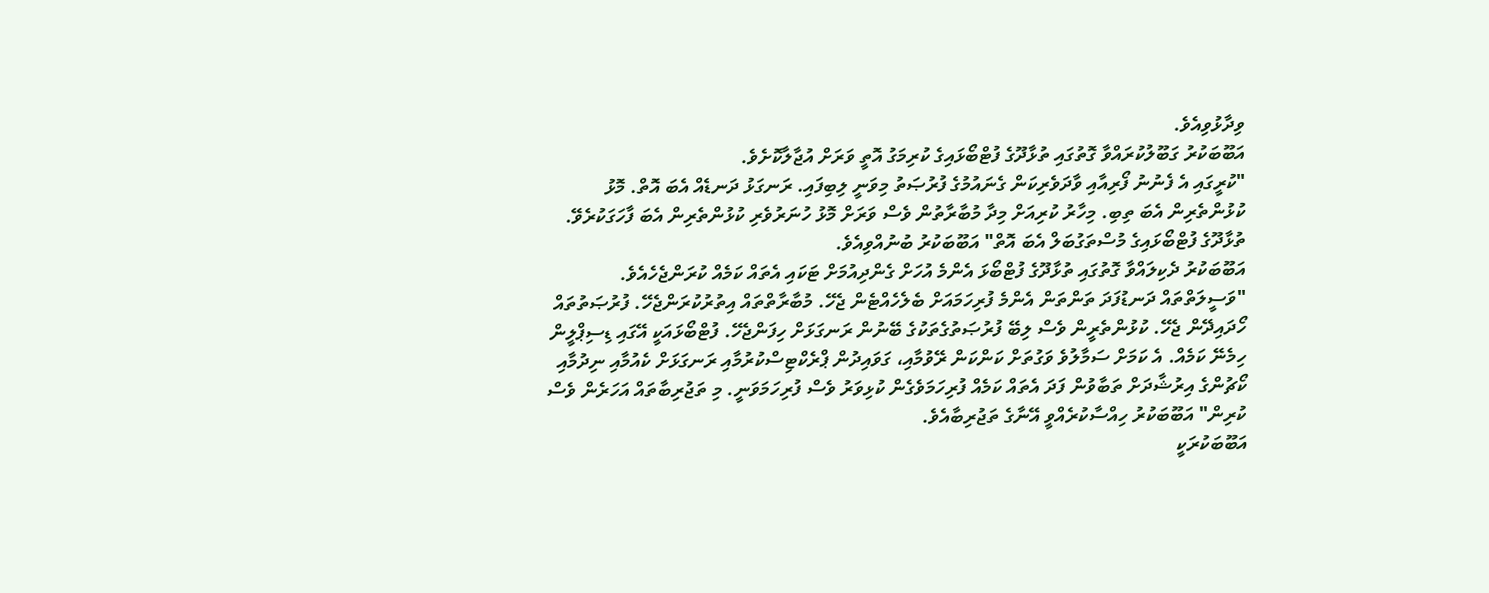ވިދާޅުވިއެވެ.
އަބޫބަކުރު ގަބޫލުކުރައްވާ ގޮތުގައި ތުޅާދޫގެ ފުޓްބޯޅައިގެ ކުރިމަގު އޮތީ ވަރަށް އުޖާލާކޮށެވެ.
"ކުރީގައި އެ ފެނުނު ފޯރިއާއި ވާދަވެރިކަން ގެނައުމުގެ ފުރުޞަތު މިވަނީ ލިބިފައި. ރަނގަޅު ދަނޑެއް އެބަ އޮތް. މޮޅު ކުޅުންތެރިން އެބަ ތިބި. މިހާރު ކުރިއަށް މިދާ މުބާރާތުން ވެސް ވަރަށް މޮޅު ހުނަރުވެރި ކުޅުންތެރިން އެބަ ފާހަގަކުރެވޭ. ތުޅާދޫގެ ފުޓްބޯޅައިގެ މުސްތަގުބަލް އެބަ އޮތް" އަބޫބަކުރު ބުނުއްވިއެވެ.
އަބޫބަކުރު ދެކިލައްވާ ގޮތުގައި ތުޅާދޫގެ ފުޓްބޯޅަ އެންމެ އުހަށް ގެންދިއުމަށް ޓަކައި އެތައް ކަމެއް ކުރަންޖެހެއެވެ.
"ވަސީލަތްތައް ދަނޑުފަދަ ތަންތަން އެންމެ ފުރިހަމައަށް ބެލެހެއްޓެން ޖެހޭ. މުބާރާތްތައް އިތުރުކުރަންޖެހޭ. ފުރުޞަތުތައް ހޯދައިދޭން ޖެހޭ. ކުޅުންތެރީން ވެސް ލިބޭ ފުރުޞަތުގެތަކުގެ ބޭނުން ރަނގަޅަށް ހިފަންޖެހޭ. ފުޓްބޯޅައަކީ އޭގައި ޑިސިޕްލީން ހިމެނޭ ކަމެއް. އެ ކަމަށް ސަމާލުވެ ވަގުތަށް ކަންކަން ރޭވުމާއި، ގަވައިދުން ޕްރެކްޓިސްކުރުމާއި ރަނގަޅަށް ކެއުމާއި ނިދުމާއި ކޯޗުންގެ އިރުޝާދަށް ތަބާވުން ފަދަ އެތައް ކަމެއް ފުރިހަމަވެގެން ކުޅިވަރު ވެސް ފުރިހަމަވަނީ. މި ތަޖުރިބާތައް އަހަރެން ވެސް ކުރިން" އަބޫބަކުރު ހިއްސާކުރެއްވީ އޭނާގެ ތަޖުރިބާއެވެ.
އަބޫބަކުރަކީ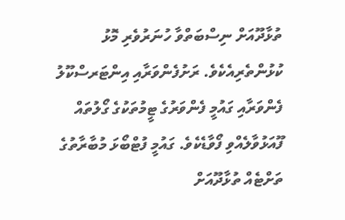ތުޅާދޫއަށް ނިސްބަތްވާ ހުނަރުވެރި މޮޅު ކުޅުންތެރިއެކެވެ. ރަށުފެންވަރާއި އިންޓަރސްކޫލު ފެންވަރާއި ގައުމީ ފެންވަރުގެ ޓީމުތަކުގެ ގޯލުތައް ފޫއަޅުވާލެއްވި ފޯވާޑެކެވެ. ގައުމީ ފުޓްބޯޅަ މުބާރާތުގެ ތަށްޓެއް ތުޅާދޫއަށް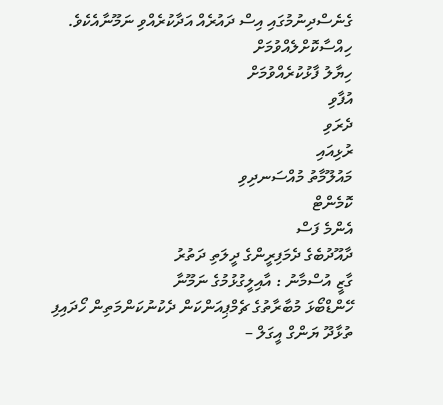ގެނެސްދިނުމުގައި އިސް ދައުރެއް އަދާކުރެއްވި ނަމޫނާއެކެވެ.
ހިއްސާކޮށްލެއްވުމަށް
ހިޔާލު ފާޅުކުރެއްވުމަށް
އުފާވި
ދެރަވި
ރުޅިއައި
މައުލޫމާތު މުއްސަނދިވި
ކޮމެންޓް
އެންމެ ފަސް
ދާއޫދުބެގެ ދެމަފިރީންގެ ދީލަތި ދަތުރު
ގާޒީ އުސްމާނު : އާއިލީގުޅުމުގެ ނަމޫނާ
ހޭންޑްބޯޅަ މުބާރާތުގެ ޗެމްޕިއަންކަން ދެކުނުކަންމަތިން ހޯދައިފި
ތުޅާދޫ ޔަންގް އީގަލް –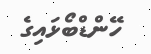ހޭންޑްބޯޅައިގެ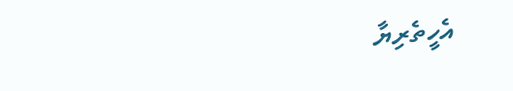އެހީތެރިޔާ